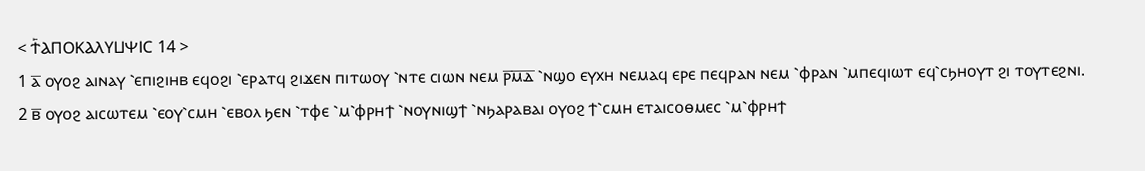< Ϯ⳰ⲀⲠⲞⲔⲀⲖⲨⳘⲮⲒⲤ 14 >
1 ⲁ̅ ⲟⲩⲟϩ ⲁⲓⲛⲁⲩ ⳿ⲉⲡⲓϩⲓⲏⲃ ⲉϥⲟϩⲓ ⳿ⲉⲣⲁⲧϥ ϩⲓϫⲉⲛ ⲡⲓⲧⲱⲟⲩ ⳿ⲛⲧⲉ ⲥⲓⲱⲛ ⲛⲉⲙ ⲣ̅ⲙ̅ⲇ̅ ⳿ⲛϣⲟ ⲉⲩⲭⲏ ⲛⲉⲙⲁϥ ⲉⲣⲉ ⲡⲉϥⲣⲁⲛ ⲛⲉⲙ ⳿ⲫⲣⲁⲛ ⳿ⲙⲡⲉϥⲓⲱⲧ ⲉϥ⳿ⲥϧⲏⲟⲩⲧ ϩⲓ ⲧⲟⲩⲧⲉϩⲛⲓ.
2 ⲃ̅ ⲟⲩⲟϩ ⲁⲓⲥⲱⲧⲉⲙ ⳿ⲉⲟⲩ⳿ⲥⲙⲏ ⳿ⲉⲃⲟⲗ ϧⲉⲛ ⳿ⲧⲫⲉ ⳿ⲙ⳿ⲫⲣⲏϯ ⳿ⲛⲟⲩⲛⲓϣϯ ⳿ⲛϧⲁⲣⲁⲃⲁⲓ ⲟⲩⲟϩ ϯ⳿ⲥⲙⲏ ⲉⲧⲁⲓⲥⲟⲑⲙⲉⲥ ⳿ⲙ⳿ⲫⲣⲏϯ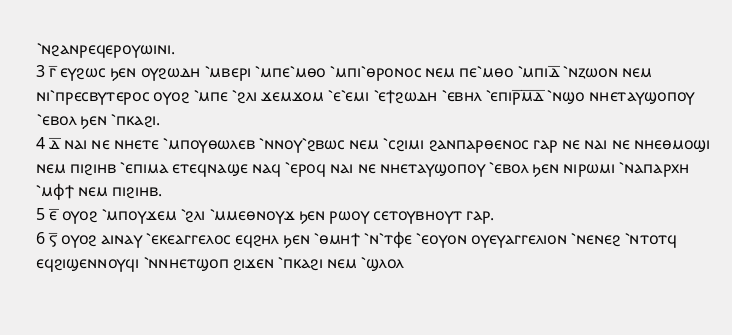⳿ⲛϩⲁⲛⲣⲉϥⲉⲣⲟⲩⲱⲓⲛⲓ.
3 ⲅ̅ ⲉⲩϩⲱⲥ ϧⲉⲛ ⲟⲩϩⲱⲇⲏ ⳿ⲙⲃⲉⲣⲓ ⳿ⲙⲡⲉ⳿ⲙⲑⲟ ⳿ⲙⲡⲓ⳿ⲑⲣⲟⲛⲟⲥ ⲛⲉⲙ ⲡⲉ⳿ⲙⲑⲟ ⳿ⲙⲡⲓⲇ̅ ⳿ⲛⲍⲱⲟⲛ ⲛⲉⲙ ⲛⲓ⳿ⲡⲣⲉⲥⲃⲩⲧⲉⲣⲟⲥ ⲟⲩⲟϩ ⳿ⲙⲡⲉ ⳿ϩⲗⲓ ϫⲉⲙϫⲟⲙ ⳿ⲉ⳿ⲉⲙⲓ ⳿ⲉϯϩⲱⲇⲏ ⳿ⲉⲃⲏⲗ ⳿ⲉⲡⲓⲣ̅ⲙ̅ⲇ̅ ⳿ⲛϣⲟ ⲛⲏⲉⲧⲁⲩϣⲟⲡⲟⲩ ⳿ⲉⲃⲟⲗ ϧⲉⲛ ⳿ⲡⲕⲁϩⲓ.
4 ⲇ̅ ⲛⲁⲓ ⲛⲉ ⲛⲏⲉⲧⲉ ⳿ⲙⲡⲟⲩⲑⲱⲗⲉⲃ ⳿ⲛⲛⲟⲩ⳿ϩⲃⲱⲥ ⲛⲉⲙ ⳿ⲥϩⲓⲙⲓ ϩⲁⲛⲡⲁⲣⲑⲉⲛⲟⲥ ⲅⲁⲣ ⲛⲉ ⲛⲁⲓ ⲛⲉ ⲛⲏⲉⲑⲙⲟϣⲓ ⲛⲉⲙ ⲡⲓϩⲓⲏⲃ ⳿ⲉⲡⲓⲙⲁ ⲉⲧⲉϥⲛⲁϣⲉ ⲛⲁϥ ⳿ⲉⲣⲟϥ ⲛⲁⲓ ⲛⲉ ⲛⲏⲉⲧⲁⲩϣⲟⲡⲟⲩ ⳿ⲉⲃⲟⲗ ϧⲉⲛ ⲛⲓⲣⲱⲙⲓ ⳿ⲛⲁⲡⲁⲣⲭⲏ ⳿ⲙⲫϯ ⲛⲉⲙ ⲡⲓϩⲓⲏⲃ.
5 ⲉ̅ ⲟⲩⲟϩ ⳿ⲙⲡⲟⲩϫⲉⲙ ⳿ϩⲗⲓ ⳿ⲙⲙⲉⲑⲛⲟⲩϫ ϧⲉⲛ ⲣⲱⲟⲩ ⲥⲉⲧⲟⲩⲃⲏⲟⲩⲧ ⲅⲁⲣ.
6 ⲋ̅ ⲟⲩⲟϩ ⲁⲓⲛⲁⲩ ⳿ⲉⲕⲉⲁⲅⲅⲉⲗⲟⲥ ⲉϥϩⲏⲗ ϧⲉⲛ ⳿ⲑⲙⲏϯ ⳿ⲛ⳿ⲧⲫⲉ ⳿ⲉⲟⲩⲟⲛ ⲟⲩⲉⲩⲁⲅⲅⲉⲗⲓⲟⲛ ⳿ⲛⲉⲛⲉϩ ⳿ⲛⲧⲟⲧϥ ⲉϥϩⲓϣⲉⲛⲛⲟⲩϥⲓ ⳿ⲛⲛⲏⲉⲧϣⲟⲡ ϩⲓϫⲉⲛ ⳿ⲡⲕⲁϩⲓ ⲛⲉⲙ ⳿ϣⲗⲟⲗ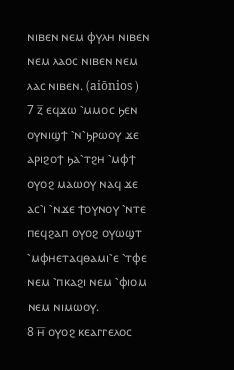ⲛⲓⲃⲉⲛ ⲛⲉⲙ ⲫⲩⲗⲏ ⲛⲓⲃⲉⲛ ⲛⲉⲙ ⲗⲁⲟⲥ ⲛⲓⲃⲉⲛ ⲛⲉⲙ ⲗⲁⲥ ⲛⲓⲃⲉⲛ. (aiōnios )
7 ⲍ̅ ⲉϥϫⲱ ⳿ⲙⲙⲟⲥ ϧⲉⲛ ⲟⲩⲛⲓϣϯ ⳿ⲛ⳿ϧⲣⲱⲟⲩ ϫⲉ ⲁⲣⲓϩⲟϯ ϧⲁ⳿ⲧϩⲏ ⳿ⲙⲫϯ ⲟⲩⲟϩ ⲙⲁⲱⲟⲩ ⲛⲁϥ ϫⲉ ⲁⲥ⳿ⲓ ⳿ⲛϫⲉ ϯⲟⲩⲛⲟⲩ ⳿ⲛⲧⲉ ⲡⲉϥϩⲁⲡ ⲟⲩⲟϩ ⲟⲩⲱϣⲧ ⳿ⲙⲫⲏⲉⲧⲁϥⲑⲁⲙⲓ⳿ⲉ ⳿ⲧⲫⲉ ⲛⲉⲙ ⳿ⲡⲕⲁϩⲓ ⲛⲉⲙ ⳿ⲫⲓⲟⲙ ⲛⲉⲙ ⲛⲓⲙⲱⲟⲩ.
8 ⲏ̅ ⲟⲩⲟϩ ⲕⲉⲁⲅⲅⲉⲗⲟⲥ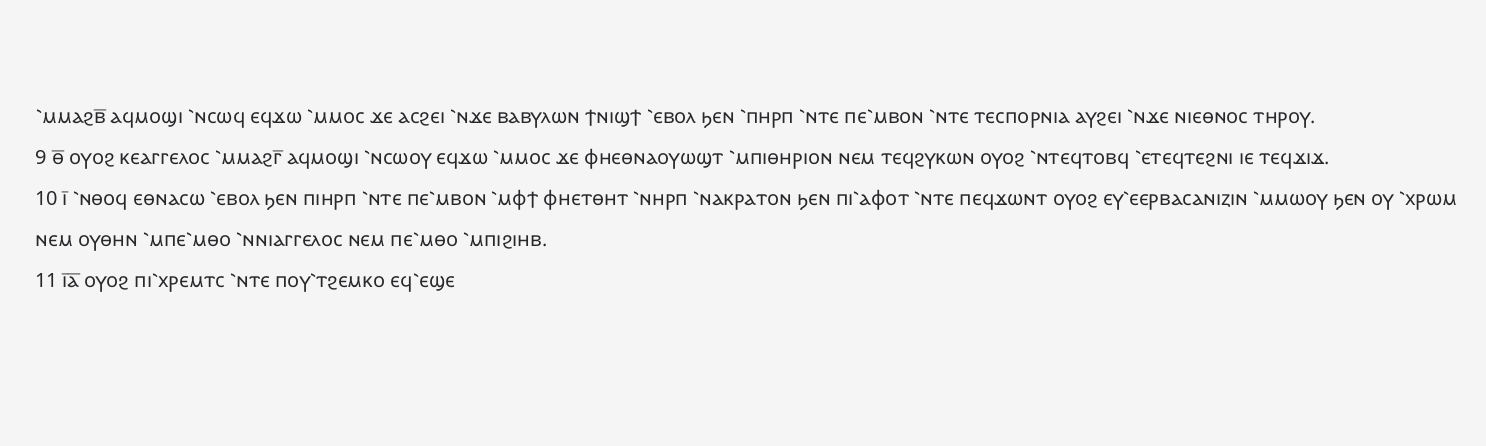⳿ⲙⲙⲁϩⲃ̅ ⲁϥⲙⲟϣⲓ ⳿ⲛⲥⲱϥ ⲉϥϫⲱ ⳿ⲙⲙⲟⲥ ϫⲉ ⲁⲥϩⲉⲓ ⳿ⲛϫⲉ ⲃⲁⲃⲩⲗⲱⲛ ϯⲛⲓϣϯ ⳿ⲉⲃⲟⲗ ϧⲉⲛ ⳿ⲡⲏⲣⲡ ⳿ⲛⲧⲉ ⲡⲉ⳿ⲙⲃⲟⲛ ⳿ⲛⲧⲉ ⲧⲉⲥⲡⲟⲣⲛⲓⲁ ⲁⲩϩⲉⲓ ⳿ⲛϫⲉ ⲛⲓⲉⲑⲛⲟⲥ ⲧⲏⲣⲟⲩ.
9 ⲑ̅ ⲟⲩⲟϩ ⲕⲉⲁⲅⲅⲉⲗⲟⲥ ⳿ⲙⲙⲁϩⲅ̅ ⲁϥⲙⲟϣⲓ ⳿ⲛⲥⲱⲟⲩ ⲉϥϫⲱ ⳿ⲙⲙⲟⲥ ϫⲉ ⲫⲏⲉⲑⲛⲁⲟⲩⲱϣⲧ ⳿ⲙⲡⲓⲑⲏⲣⲓⲟⲛ ⲛⲉⲙ ⲧⲉϥϩⲩⲕⲱⲛ ⲟⲩⲟϩ ⳿ⲛⲧⲉϥⲧⲟⲃϥ ⳿ⲉⲧⲉϥⲧⲉϩⲛⲓ ⲓⲉ ⲧⲉϥϫⲓϫ.
10 ⲓ̅ ⳿ⲛⲑⲟϥ ⲉⲑⲛⲁⲥⲱ ⳿ⲉⲃⲟⲗ ϧⲉⲛ ⲡⲓⲏⲣⲡ ⳿ⲛⲧⲉ ⲡⲉ⳿ⲙⲃⲟⲛ ⳿ⲙⲫϯ ⲫⲏⲉⲧⲑⲏⲧ ⳿ⲛⲏⲣⲡ ⳿ⲛⲁⲕⲣⲁⲧⲟⲛ ϧⲉⲛ ⲡⲓ⳿ⲁⲫⲟⲧ ⳿ⲛⲧⲉ ⲡⲉϥϫⲱⲛⲧ ⲟⲩⲟϩ ⲉⲩ⳿ⲉⲉⲣⲃⲁⲥⲁⲛⲓⲍⲓⲛ ⳿ⲙⲙⲱⲟⲩ ϧⲉⲛ ⲟⲩ ⳿ⲭⲣⲱⲙ ⲛⲉⲙ ⲟⲩⲑⲏⲛ ⳿ⲙⲡⲉ⳿ⲙⲑⲟ ⳿ⲛⲛⲓⲁⲅⲅⲉⲗⲟⲥ ⲛⲉⲙ ⲡⲉ⳿ⲙⲑⲟ ⳿ⲙⲡⲓϩⲓⲏⲃ.
11 ⲓ̅ⲁ̅ ⲟⲩⲟϩ ⲡⲓ⳿ⲭⲣⲉⲙⲧⲥ ⳿ⲛⲧⲉ ⲡⲟⲩ⳿ⲧϩⲉⲙⲕⲟ ⲉϥ⳿ⲉϣⲉ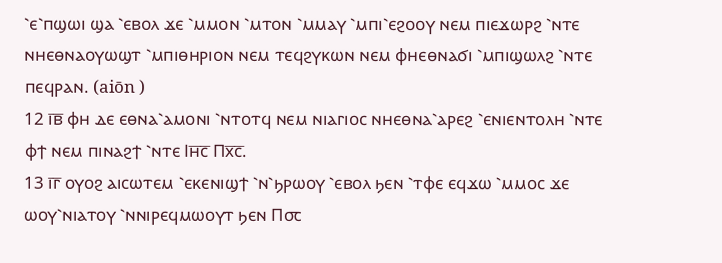⳿ⲉ⳿ⲡϣⲱⲓ ϣⲁ ⳿ⲉⲃⲟⲗ ϫⲉ ⳿ⲙⲙⲟⲛ ⳿ⲙⲧⲟⲛ ⳿ⲙⲙⲁⲩ ⳿ⲙⲡⲓ⳿ⲉϩⲟⲟⲩ ⲛⲉⲙ ⲡⲓⲉϫⲱⲣϩ ⳿ⲛⲧⲉ ⲛⲏⲉⲑⲛⲁⲟⲩⲱϣⲧ ⳿ⲙⲡⲓⲑⲏⲣⲓⲟⲛ ⲛⲉⲙ ⲧⲉϥϩⲩⲕⲱⲛ ⲛⲉⲙ ⲫⲏⲉⲑⲛⲁϭⲓ ⳿ⲙⲡⲓϣⲱⲗϩ ⳿ⲛⲧⲉ ⲡⲉϥⲣⲁⲛ. (aiōn )
12 ⲓ̅ⲃ̅ ⲫⲏ ⲇⲉ ⲉⲑⲛⲁ⳿ⲁⲙⲟⲛⲓ ⳿ⲛⲧⲟⲧϥ ⲛⲉⲙ ⲛⲓⲁⲅⲓⲟⲥ ⲛⲏⲉⲑⲛⲁ⳿ⲁⲣⲉϩ ⳿ⲉⲛⲓⲉⲛⲧⲟⲗⲏ ⳿ⲛⲧⲉ ⲫϯ ⲛⲉⲙ ⲡⲓⲛⲁϩϯ ⳿ⲛⲧⲉ Ⲓⲏ̅ⲥ̅ Ⲡⲭ̅ⲥ̅.
13 ⲓ̅ⲅ̅ ⲟⲩⲟϩ ⲁⲓⲥⲱⲧⲉⲙ ⳿ⲉⲕⲉⲛⲓϣϯ ⳿ⲛ⳿ϧⲣⲱⲟⲩ ⳿ⲉⲃⲟⲗ ϧⲉⲛ ⳿ⲧⲫⲉ ⲉϥϫⲱ ⳿ⲙⲙⲟⲥ ϫⲉ ⲱⲟⲩ⳿ⲛⲓⲁⲧⲟⲩ ⳿ⲛⲛⲓⲣⲉϥⲙⲱⲟⲩⲧ ϧⲉⲛ Ⲡ⳪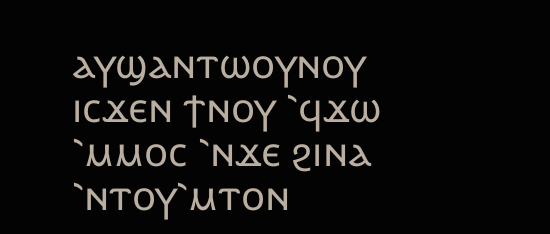ⲁⲩϣⲁⲛⲧⲱⲟⲩⲛⲟⲩ ⲓⲥϫⲉⲛ ϯⲛⲟⲩ ⳿ϥϫⲱ ⳿ⲙⲙⲟⲥ ⳿ⲛϫⲉ ϩⲓⲛⲁ ⳿ⲛⲧⲟⲩ⳿ⲙⲧⲟⲛ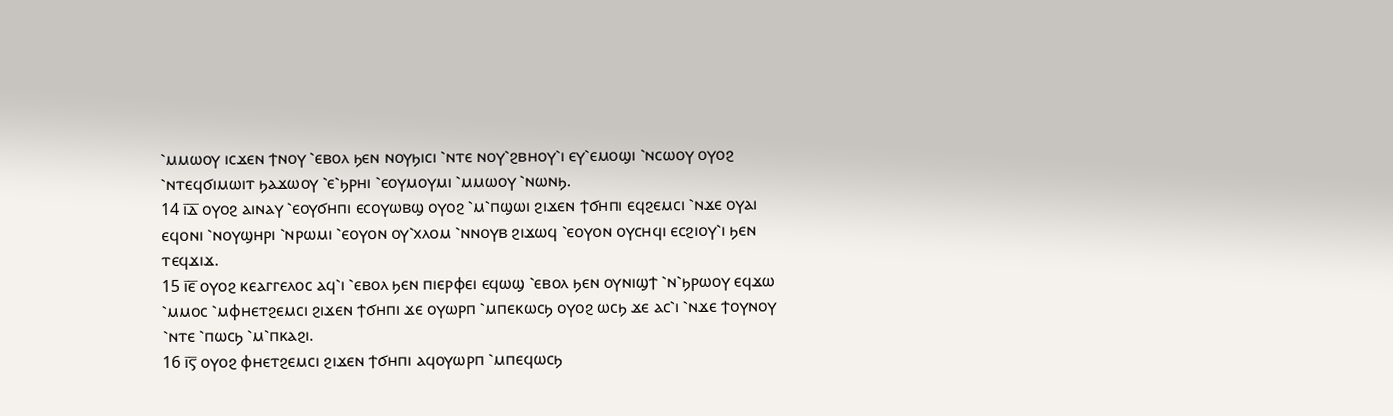⳿ⲙⲙⲱⲟⲩ ⲓⲥϫⲉⲛ ϯⲛⲟⲩ ⳿ⲉⲃⲟⲗ ϧⲉⲛ ⲛⲟⲩϧⲓⲥⲓ ⳿ⲛⲧⲉ ⲛⲟⲩ⳿ϩⲃⲏⲟⲩ⳿ⲓ ⲉⲩ⳿ⲉⲙⲟϣⲓ ⳿ⲛⲥⲱⲟⲩ ⲟⲩⲟϩ ⳿ⲛⲧⲉϥϭⲓⲙⲱⲓⲧ ϧⲁϫⲱⲟⲩ ⳿ⲉ⳿ϧⲣⲏⲓ ⳿ⲉⲟⲩⲙⲟⲩⲙⲓ ⳿ⲙⲙⲱⲟⲩ ⳿ⲛⲱⲛϧ.
14 ⲓ̅ⲇ̅ ⲟⲩⲟϩ ⲁⲓⲛⲁⲩ ⳿ⲉⲟⲩϭⲏⲡⲓ ⲉⲥⲟⲩⲱⲃϣ ⲟⲩⲟϩ ⳿ⲙ⳿ⲡϣⲱⲓ ϩⲓϫⲉⲛ ϯϭⲏⲡⲓ ⲉϥϩⲉⲙⲥⲓ ⳿ⲛϫⲉ ⲟⲩⲁⲓ ⲉϥⲟⲛⲓ ⳿ⲛⲟⲩϣⲏⲣⲓ ⳿ⲛⲣⲱⲙⲓ ⳿ⲉⲟⲩⲟⲛ ⲟⲩ⳿ⲭⲗⲟⲙ ⳿ⲛⲛⲟⲩⲃ ϩⲓϫⲱϥ ⳿ⲉⲟⲩⲟⲛ ⲟⲩⲥⲏϥⲓ ⲉⲥϩⲓⲟⲩ⳿ⲓ ϧⲉⲛ ⲧⲉϥϫⲓϫ.
15 ⲓ̅ⲉ̅ ⲟⲩⲟϩ ⲕⲉⲁⲅⲅⲉⲗⲟⲥ ⲁϥ⳿ⲓ ⳿ⲉⲃⲟⲗ ϧⲉⲛ ⲡⲓⲉⲣⲫⲉⲓ ⲉϥⲱϣ ⳿ⲉⲃⲟⲗ ϧⲉⲛ ⲟⲩⲛⲓϣϯ ⳿ⲛ⳿ϧⲣⲱⲟⲩ ⲉϥϫⲱ ⳿ⲙⲙⲟⲥ ⳿ⲙⲫⲏⲉⲧϩⲉⲙⲥⲓ ϩⲓϫⲉⲛ ϯϭⲏⲡⲓ ϫⲉ ⲟⲩⲱⲣⲡ ⳿ⲙⲡⲉⲕⲱⲥϧ ⲟⲩⲟϩ ⲱⲥϧ ϫⲉ ⲁⲥ⳿ⲓ ⳿ⲛϫⲉ ϯⲟⲩⲛⲟⲩ ⳿ⲛⲧⲉ ⳿ⲡⲱⲥϧ ⳿ⲙ⳿ⲡⲕⲁϩⲓ.
16 ⲓ̅ⲋ̅ ⲟⲩⲟϩ ⲫⲏⲉⲧϩⲉⲙⲥⲓ ϩⲓϫⲉⲛ ϯϭⲏⲡⲓ ⲁϥⲟⲩⲱⲣⲡ ⳿ⲙⲡⲉϥⲱⲥϧ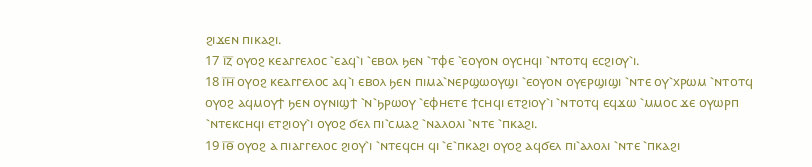ϩⲓϫⲉⲛ ⲡⲓⲕⲁϩⲓ.
17 ⲓ̅ⲍ̅ ⲟⲩⲟϩ ⲕⲉⲁⲅⲅⲉⲗⲟⲥ ⳿ⲉⲁϥ⳿ⲓ ⳿ⲉⲃⲟⲗ ϧⲉⲛ ⳿ⲧⲫⲉ ⳿ⲉⲟⲩⲟⲛ ⲟⲩⲥⲏϥⲓ ⳿ⲛⲧⲟⲧϥ ⲉⲥϩⲓⲟⲩ⳿ⲓ.
18 ⲓ̅ⲏ̅ ⲟⲩⲟϩ ⲕⲉⲁⲅⲅⲉⲗⲟⲥ ⲁϥ⳿ⲓ ⲉⲃⲟⲗ ϧⲉⲛ ⲡⲓⲙⲁ⳿ⲛⲉⲣϣⲱⲟⲩϣⲓ ⳿ⲉⲟⲩⲟⲛ ⲟⲩⲉⲣϣⲓϣⲓ ⳿ⲛⲧⲉ ⲟⲩ⳿ⲭⲣⲱⲙ ⳿ⲛⲧⲟⲧϥ ⲟⲩⲟϩ ⲁϥⲙⲟⲩϯ ϧⲉⲛ ⲟⲩⲛⲓϣϯ ⳿ⲛ⳿ϧⲣⲱⲟⲩ ⳿ⲉⲫⲏⲉⲧⲉ ϯⲥⲏϥⲓ ⲉⲧϩⲓⲟⲩ⳿ⲓ ⳿ⲛⲧⲟⲧϥ ⲉϥϫⲱ ⳿ⲙⲙⲟⲥ ϫⲉ ⲟⲩⲱⲣⲡ ⳿ⲛⲧⲉⲕⲥⲏϥⲓ ⲉⲧϩⲓⲟⲩ⳿ⲓ ⲟⲩⲟϩ ϭⲉⲗ ⲡⲓ⳿ⲥⲙⲁϩ ⳿ⲛⲁⲗⲟⲗⲓ ⳿ⲛⲧⲉ ⳿ⲡⲕⲁϩⲓ.
19 ⲓ̅ⲑ̅ ⲟⲩⲟϩ ⲁ ⲡⲓⲁⲅⲅⲉⲗⲟⲥ ϩⲓⲟⲩ⳿ⲓ ⳿ⲛⲧⲉϥⲥⲏ ϥⲓ ⳿ⲉ⳿ⲡⲕⲁϩⲓ ⲟⲩⲟϩ ⲁϥϭⲉⲗ ⲡⲓ⳿ⲁⲗⲟⲗⲓ ⳿ⲛⲧⲉ ⳿ⲡⲕⲁϩⲓ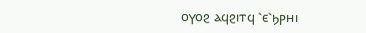ⲟⲩⲟϩ ⲁϥϩⲓⲧϥ ⳿ⲉ⳿ϧⲣⲏⲓ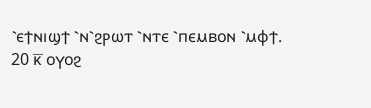⳿ⲉϯⲛⲓϣϯ ⳿ⲛ⳿ϩⲣⲱⲧ ⳿ⲛⲧⲉ ⳿ⲡⲉⲙⲃⲟⲛ ⳿ⲙⲫϯ.
20 ⲕ̅ ⲟⲩⲟϩ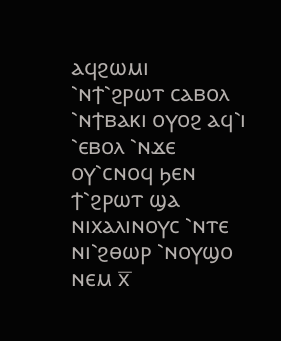ⲁϥϩⲱⲙⲓ ⳿ⲛϯ⳿ϩⲣⲱⲧ ⲥⲁⲃⲟⲗ ⳿ⲛϯⲃⲁⲕⲓ ⲟⲩⲟϩ ⲁϥ⳿ⲓ ⳿ⲉⲃⲟⲗ ⳿ⲛϫⲉ ⲟⲩ⳿ⲥⲛⲟϥ ϧⲉⲛ ϯ⳿ϩⲣⲱⲧ ϣⲁ ⲛⲓⲭⲁⲗⲓⲛⲟⲩⲥ ⳿ⲛⲧⲉ ⲛⲓ⳿ϩⲑⲱⲣ ⳿ⲛⲟⲩϣⲟ ⲛⲉⲙ ⲭ̅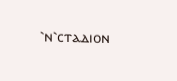⳿ⲛ⳿ⲥⲧⲁⲇⲓⲟⲛ